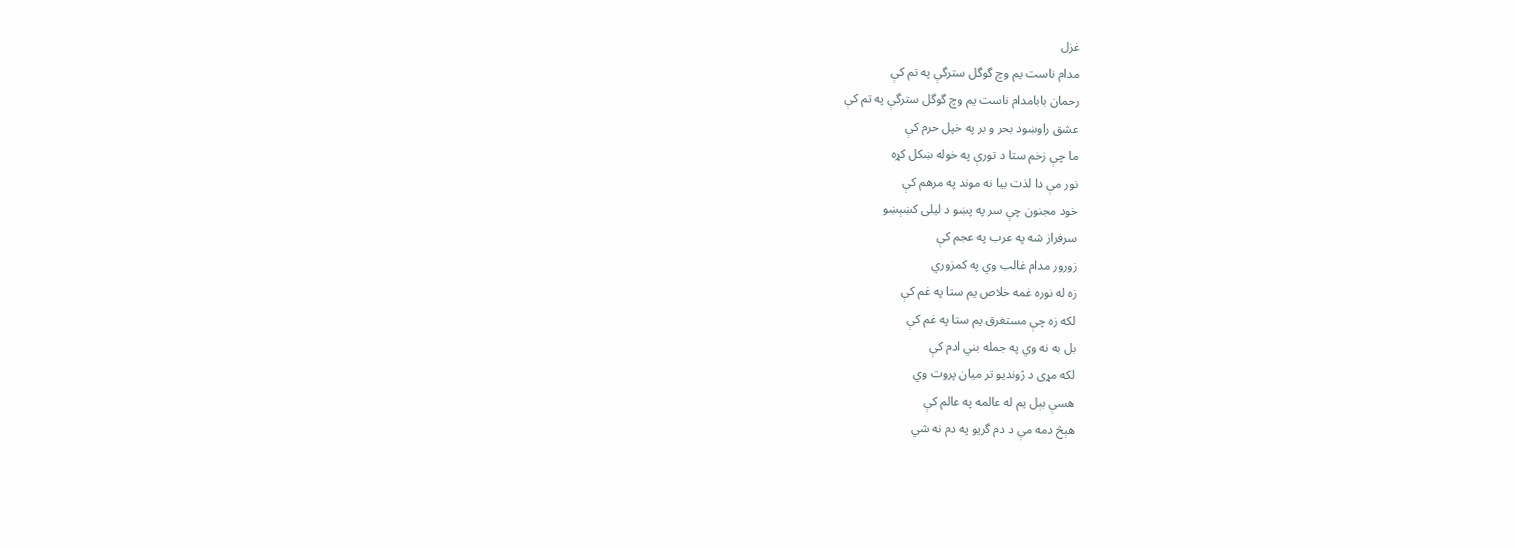غزل
مدام ناست يم وچ گوگل سترگې په تم کې
رحمان بابامدام ناست يم وچ گوگل سترگې په تم کې
عشق راوښود بحر و بر په خپل حرم کې
ما چې زخم ستا د تورې په خوله ښکل کړه
نور مې دا لذت بيا نه موند په مرهم کې
خود مجنون چې سر په پښو د ليلی کښېښو
سرفراز شه په عرب په عجم کې
زورور مدام غالب وي په کمزوري
زه له نوره غمه خلاص يم ستا په غم کې
لکه زه چې مستغرق يم ستا په غم کې
بل به نه وي په جمله بني ادم کې
لکه مړی د ژونديو تر ميان پروت وي
هسې بېل يم له عالمه په عالم کې
هېڅ دمه مې د دم گريو په دم نه شي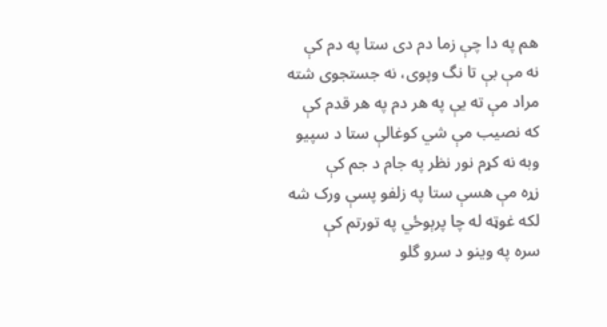هم په دا چې زما دم دی ستا په دم کې
نه مې بې تا نگ وپوی، نه جستجوی شته
مراد مې ته يې په هر دم په هر قدم کې
که نصيب مې شي کوغالې ستا د سپيو
وبه نه کړم نور نظر په جام د جم کې
زړه مې هسې ستا په زلفو پسې ورک شه
لکه غوټه له چا پرېوځي په تورتم کې
سره په وينو د سرو گلو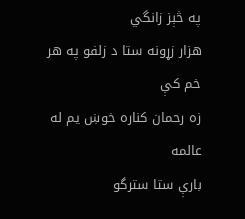په څېز زانگي
هزار زړونه ستا د زلفو په هر خم کې
زه رحمان کناره خوښ يم له عالمه
بارې ستا سترگو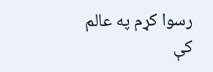رسوا کړم په عالم کې